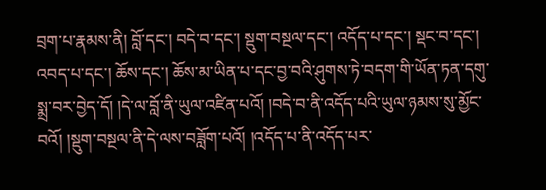བྲག་པ་རྣམས་ནི། བློ་དང་། བདེ་བ་དང་། སྡུག་བསྔལ་དང་། འདོད་པ་དང་། སྡང་བ་དང་། འབད་པ་དང་། ཆོས་དང་། ཆོས་མ་ཡིན་པ་དང་བྱ་བའི་ཤུགས་ཏེ་བདག་གི་ཡོན་ཏན་དགུ་སྨྲ་བར་བྱེད་དོ། །དེ་ལ་བློ་ནི་ཡུལ་འཛིན་པའོ། །བདེ་བ་ནི་འདོད་པའི་ཡུལ་ཉམས་སུ་མྱོང་བའོ། །སྡུག་བསྔལ་ནི་དེ་ལས་བཟློག་པའོ། །འདོད་པ་ནི་འདོད་པར་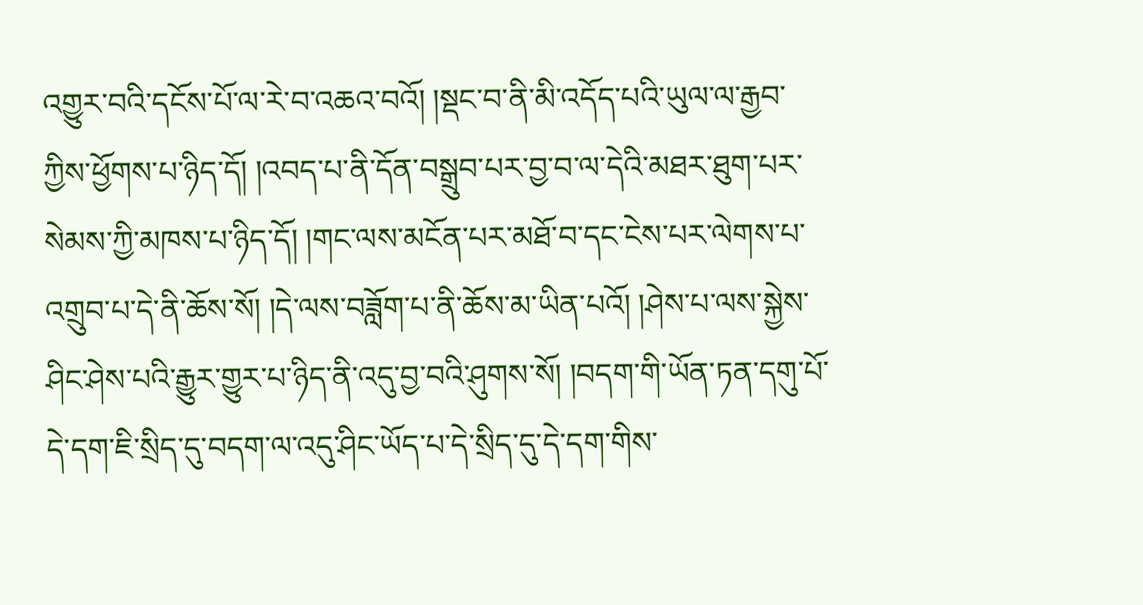འགྱུར་བའི་དངོས་པོ་ལ་རེ་བ་འཆའ་བའོ། །སྡང་བ་ནི་མི་འདོད་པའི་ཡུལ་ལ་རྒྱབ་ཀྱིས་ཕྱོགས་པ་ཉིད་དོ། །འབད་པ་ནི་དོན་བསྒྲུབ་པར་བྱ་བ་ལ་དེའི་མཐར་ཐུག་པར་སེམས་ཀྱི་མཁས་པ་ཉིད་དོ། །གང་ལས་མངོན་པར་མཐོ་བ་དང་ངེས་པར་ལེགས་པ་འགྲུབ་པ་དེ་ནི་ཆོས་སོ། །དེ་ལས་བཟློག་པ་ནི་ཆོས་མ་ཡིན་པའོ། །ཤེས་པ་ལས་སྐྱེས་ཤིང་ཤེས་པའི་རྒྱུར་གྱུར་པ་ཉིད་ནི་འདུ་བྱ་བའི་ཤུགས་སོ། །བདག་གི་ཡོན་ཏན་དགུ་པོ་དེ་དག་ཇི་སྲིད་དུ་བདག་ལ་འདུ་ཤིང་ཡོད་པ་དེ་སྲིད་དུ་དེ་དག་གིས་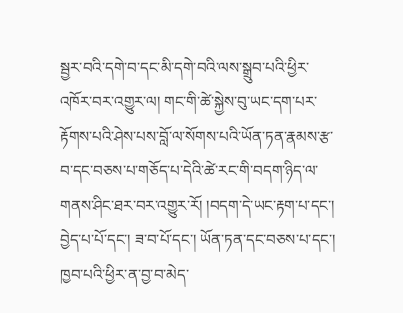སྦྱར་བའི་དགེ་བ་དང་མི་དགེ་བའི་ལས་སྒྲུབ་པའི་ཕྱིར་འཁོར་བར་འགྱུར་ལ། གང་གི་ཚེ་སྐྱེས་བུ་ཡང་དག་པར་རྟོགས་པའི་ཤེས་པས་བློ་ལ་སོགས་པའི་ཡོན་ཏན་རྣམས་རྩ་བ་དང་བཅས་པ་གཅོད་པ་དེའི་ཚེ་རང་གི་བདག་ཉིད་ལ་གནས་ཤིང་ཐར་བར་འགྱུར་རོ། །བདག་དེ་ཡང་རྟག་པ་དང་། བྱེད་པ་པོ་དང་། ཟ་བ་པོ་དང་། ཡོན་ཏན་དང་བཅས་པ་དང་། ཁྱབ་པའི་ཕྱིར་ན་བྱ་བ་མེད་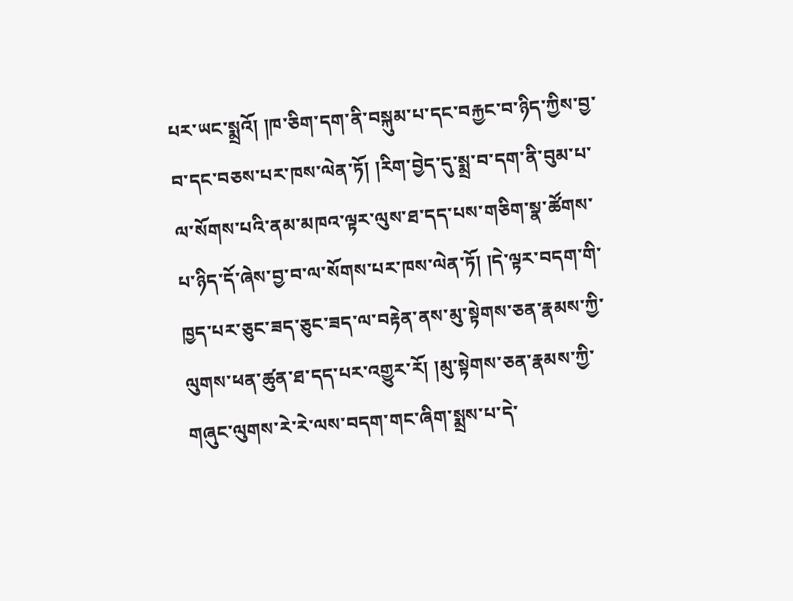པར་ཡང་སྨྲའོ། །ཁ་ཅིག་དག་ནི་བསྐུམ་པ་དང་བརྐྱང་བ་ཉིད་ཀྱིས་བྱ་བ་དང་བཅས་པར་ཁས་ལེན་ཏོ། །རིག་བྱེད་དུ་སྨྲ་བ་དག་ནི་བུམ་པ་ལ་སོགས་པའི་ནམ་མཁའ་ལྟར་ལུས་ཐ་དད་པས་གཅིག་སྣ་ཚོགས་པ་ཉིད་དོ་ཞེས་བྱ་བ་ལ་སོགས་པར་ཁས་ལེན་ཏོ། །དེ་ལྟར་བདག་གི་ཁྱད་པར་ཅུང་ཟད་ཅུང་ཟད་ལ་བརྟེན་ནས་མུ་སྟེགས་ཅན་རྣམས་ཀྱི་ལུགས་ཕན་ཚུན་ཐ་དད་པར་འགྱུར་རོ། །མུ་སྟེགས་ཅན་རྣམས་ཀྱི་གཞུང་ལུགས་རེ་རེ་ལས་བདག་གང་ཞིག་སྨྲས་པ་དེ་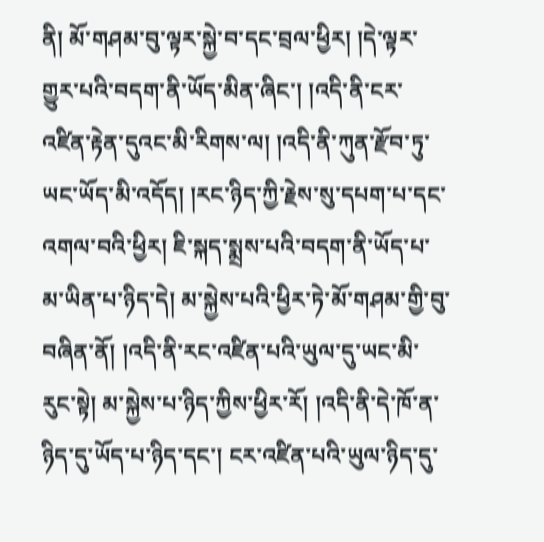ནི། མོ་གཤམ་བུ་ལྟར་སྐྱེ་བ་དང་བྲལ་ཕྱིར། །དེ་ལྟར་གྱུར་པའི་བདག་ནི་ཡོད་མིན་ཞིང་། །འདི་ནི་ངར་འཛིན་རྟེན་དུའང་མི་རིགས་ལ། །འདི་ནི་ཀུན་རྫོབ་ཏུ་ཡང་ཡོད་མི་འདོད། །རང་ཉིད་ཀྱི་རྗེས་སུ་དཔག་པ་དང་འགལ་བའི་ཕྱིར། ཇི་སྐད་སྨྲས་པའི་བདག་ནི་ཡོད་པ་མ་ཡིན་པ་ཉིད་དེ། མ་སྐྱེས་པའི་ཕྱིར་ཏེ་མོ་གཤམ་གྱི་བུ་བཞིན་ནོ། །འདི་ནི་རང་འཛིན་པའི་ཡུལ་དུ་ཡང་མི་རུང་སྟེ། མ་སྐྱེས་པ་ཉིད་ཀྱིས་ཕྱིར་རོ། །འདི་ནི་དེ་ཁོ་ན་ཉིད་དུ་ཡོད་པ་ཉིད་དང་། ངར་འཛིན་པའི་ཡུལ་ཉིད་དུ་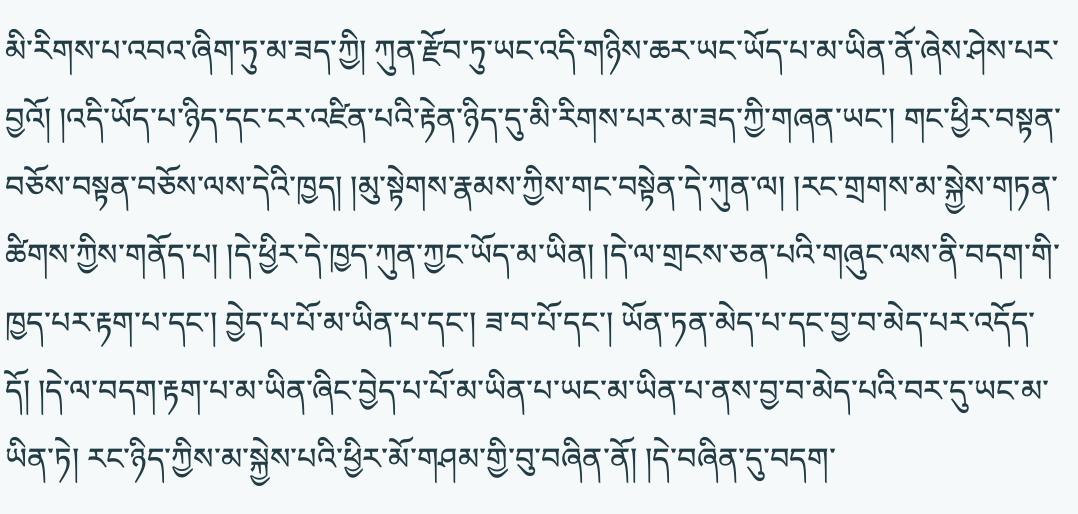མི་རིགས་པ་འབའ་ཞིག་ཏུ་མ་ཟད་ཀྱི། ཀུན་རྫོབ་ཏུ་ཡང་འདི་གཉིས་ཆར་ཡང་ཡོད་པ་མ་ཡིན་ནོ་ཞེས་ཤེས་པར་བྱའོ། །འདི་ཡོད་པ་ཉིད་དང་ངར་འཛིན་པའི་རྟེན་ཉིད་དུ་མི་རིགས་པར་མ་ཟད་ཀྱི་གཞན་ཡང་། གང་ཕྱིར་བསྟན་བཅོས་བསྟན་བཅོས་ལས་དེའི་ཁྱད། །མུ་སྟེགས་རྣམས་ཀྱིས་གང་བསྟེན་དེ་ཀུན་ལ། །རང་གྲགས་མ་སྐྱེས་གཏན་ཚིགས་ཀྱིས་གནོད་པ། །དེ་ཕྱིར་དེ་ཁྱད་ཀུན་ཀྱང་ཡོད་མ་ཡིན། །དེ་ལ་གྲངས་ཅན་པའི་གཞུང་ལས་ནི་བདག་གི་ཁྱད་པར་རྟག་པ་དང་། བྱེད་པ་པོ་མ་ཡིན་པ་དང་། ཟ་བ་པོ་དང་། ཡོན་ཏན་མེད་པ་དང་བྱ་བ་མེད་པར་འདོད་དོ། །དེ་ལ་བདག་རྟག་པ་མ་ཡིན་ཞིང་བྱེད་པ་པོ་མ་ཡིན་པ་ཡང་མ་ཡིན་པ་ནས་བྱ་བ་མེད་པའི་བར་དུ་ཡང་མ་ཡིན་ཏེ། རང་ཉིད་ཀྱིས་མ་སྐྱེས་པའི་ཕྱིར་མོ་གཤམ་གྱི་བུ་བཞིན་ནོ། །དེ་བཞིན་དུ་བདག་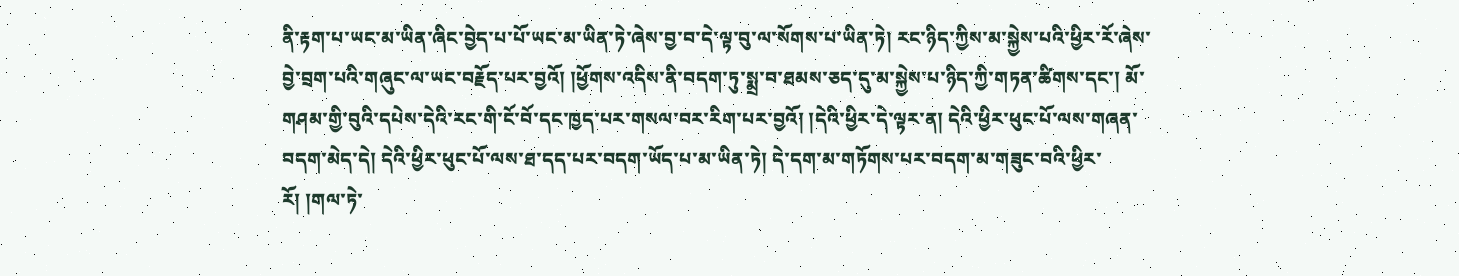ནི་རྟག་པ་ཡང་མ་ཡིན་ཞིང་བྱེད་པ་པོ་ཡང་མ་ཡིན་ཏེ་ཞེས་བྱ་བ་དེ་ལྟ་བུ་ལ་སོགས་པ་ཡིན་ཏེ། རང་ཉིད་ཀྱིས་མ་སྐྱེས་པའི་ཕྱིར་རོ་ཞེས་བྱེ་བྲག་པའི་གཞུང་ལ་ཡང་བརྗོད་པར་བྱའོ། །ཕྱོགས་འདིས་ནི་བདག་ཏུ་སྨྲ་བ་ཐམས་ཅད་དུ་མ་སྐྱེས་པ་ཉིད་ཀྱི་གཏན་ཚིགས་དང་། མོ་གཤམ་གྱི་བུའི་དཔེས་དེའི་རང་གི་ངོ་བོ་དང་ཁྱད་པར་གསལ་བར་རིག་པར་བྱའོ། །དེའི་ཕྱིར་དེ་ལྟར་ན། དེའི་ཕྱིར་ཕུང་པོ་ལས་གཞན་བདག་མེད་དེ། དེའི་ཕྱིར་ཕུང་པོ་ལས་ཐ་དད་པར་བདག་ཡོད་པ་མ་ཡིན་ཏེ། དེ་དག་མ་གཏོགས་པར་བདག་མ་གཟུང་བའི་ཕྱིར་རོ། །གལ་ཏེ་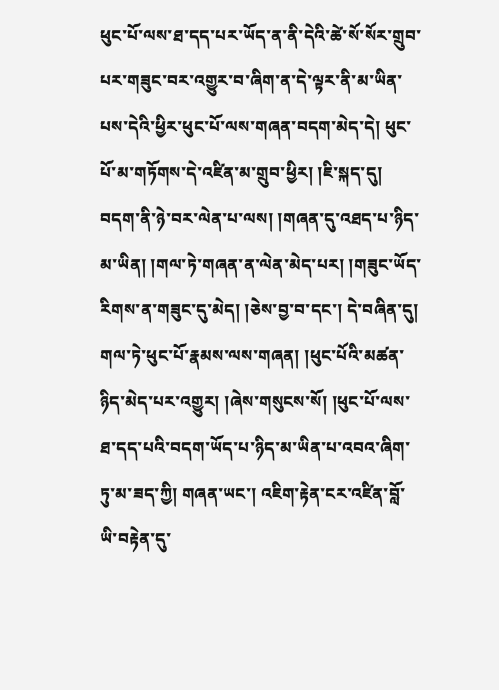ཕུང་པོ་ལས་ཐ་དད་པར་ཡོད་ན་ནི་དེའི་ཚེ་སོ་སོར་གྲུབ་པར་གཟུང་བར་འགྱུར་བ་ཞིག་ན་དེ་ལྟར་ནི་མ་ཡིན་པས་དེའི་ཕྱིར་ཕུང་པོ་ལས་གཞན་བདག་མེད་དེ། ཕུང་པོ་མ་གཏོགས་དེ་འཛིན་མ་གྲུབ་ཕྱིར། །ཇི་སྐད་དུ། བདག་ནི་ཉེ་བར་ལེན་པ་ལས། །གཞན་དུ་འཐད་པ་ཉིད་མ་ཡིན། །གལ་ཏེ་གཞན་ན་ལེན་མེད་པར། །གཟུང་ཡོད་རིགས་ན་གཟུང་དུ་མེད། །ཅེས་བྱ་བ་དང་། དེ་བཞིན་དུ། གལ་ཏེ་ཕུང་པོ་རྣམས་ལས་གཞན། །ཕུང་པོའི་མཚན་ཉིད་མེད་པར་འགྱུར། །ཞེས་གསུངས་སོ། །ཕུང་པོ་ལས་ཐ་དད་པའི་བདག་ཡོད་པ་ཉིད་མ་ཡིན་པ་འབའ་ཞིག་ཏུ་མ་ཟད་ཀྱི། གཞན་ཡང་། འཇིག་རྟེན་ངར་འཛིན་བློ་ཡི་བརྟེན་དུ་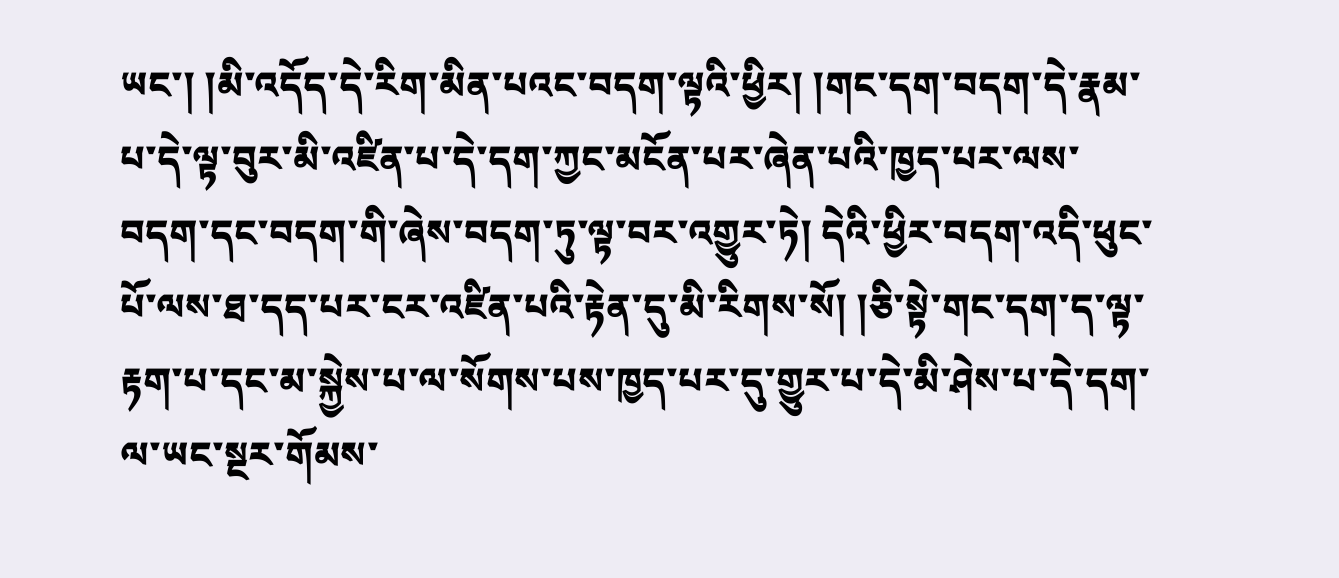ཡང་། །མི་འདོད་དེ་རིག་མིན་པའང་བདག་ལྟའི་ཕྱིར། །གང་དག་བདག་དེ་རྣམ་པ་དེ་ལྟ་བུར་མི་འཛིན་པ་དེ་དག་ཀྱང་མངོན་པར་ཞེན་པའི་ཁྱད་པར་ལས་བདག་དང་བདག་གི་ཞེས་བདག་ཏུ་ལྟ་བར་འགྱུར་ཏེ། དེའི་ཕྱིར་བདག་འདི་ཕུང་པོ་ལས་ཐ་དད་པར་ངར་འཛིན་པའི་རྟེན་དུ་མི་རིགས་སོ། །ཅི་སྟེ་གང་དག་ད་ལྟ་རྟག་པ་དང་མ་སྐྱེས་པ་ལ་སོགས་པས་ཁྱད་པར་དུ་གྱུར་པ་དེ་མི་ཤེས་པ་དེ་དག་ལ་ཡང་སྔར་གོམས་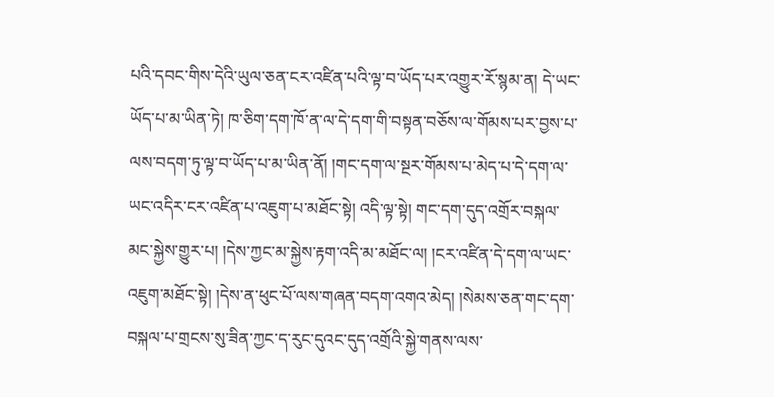པའི་དབང་གིས་དེའི་ཡུལ་ཅན་ངར་འཛིན་པའི་ལྟ་བ་ཡོད་པར་འགྱུར་རོ་སྙམ་ན། དེ་ཡང་ཡོད་པ་མ་ཡིན་ཏེ། ཁ་ཅིག་དག་ཁོ་ན་ལ་དེ་དག་གི་བསྟན་བཅོས་ལ་གོམས་པར་བྱས་པ་ལས་བདག་ཏུ་ལྟ་བ་ཡོད་པ་མ་ཡིན་ནོ། །གང་དག་ལ་སྔར་གོམས་པ་མེད་པ་དེ་དག་ལ་ཡང་འདིར་ངར་འཛིན་པ་འཇུག་པ་མཐོང་སྟེ། འདི་ལྟ་སྟེ། གང་དག་དུད་འགྲོར་བསྐལ་མང་སྐྱེས་གྱུར་པ། །དེས་ཀྱང་མ་སྐྱེས་རྟག་འདི་མ་མཐོང་ལ། །ངར་འཛིན་དེ་དག་ལ་ཡང་འཇུག་མཐོང་སྟེ། །དེས་ན་ཕུང་པོ་ལས་གཞན་བདག་འགའ་མེད། །སེམས་ཅན་གང་དག་བསྐལ་པ་གྲངས་སུ་ཟིན་ཀྱང་ད་རུང་དུའང་དུད་འགྲོའི་སྐྱེ་གནས་ལས་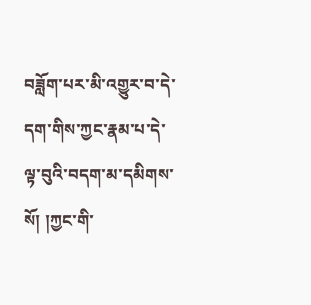བཟློག་པར་མི་འགྱུར་བ་དེ་དག་གིས་ཀྱང་རྣམ་པ་དེ་ལྟ་བུའི་བདག་མ་དམིགས་སོ། །ཀྱང་གི་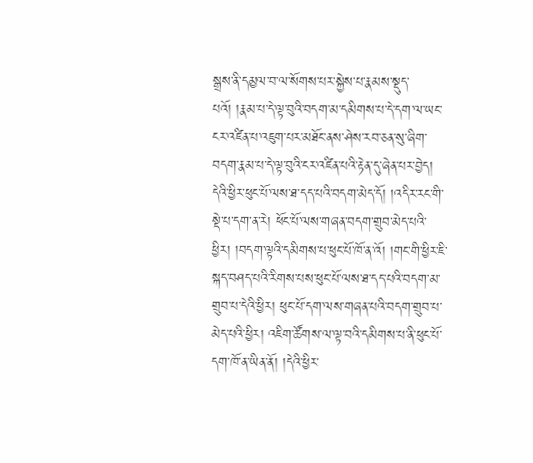སྒྲས་ནི་དམྱལ་བ་ལ་སོགས་པར་སྐྱེས་པ་རྣམས་སྡུད་པའོ། །རྣམ་པ་དེ་ལྟ་བུའི་བདག་མ་དམིགས་པ་དེ་དག་ལ་ཡང་ངར་འཛིན་པ་འཇུག་པར་མཐོང་ནས་ཤེས་རབ་ཅན་སུ་ཞིག་བདག་རྣམ་པ་དེ་ལྟ་བུའི་ངར་འཛིན་པའི་རྟེན་དུ་ཞེན་པར་བྱེད། དེའི་ཕྱིར་ཕུང་པོ་ལས་ཐ་དད་པའི་བདག་མེད་དོ། །འདིར་རང་གི་སྡེ་པ་དག་ན་རེ། ཕོང་པོ་ལས་གཞན་བདག་གྲུབ་མེད་པའི་ཕྱིར། །བདག་ལྟའི་དམིགས་པ་ཕུང་པོ་ཁོ་ན་འོ། །གང་གི་ཕྱིར་ཇི་སྐད་བཤད་པའི་རིགས་པས་ཕུང་པོ་ལས་ཐ་དད་པའི་བདག་མ་གྲུབ་པ་དེའི་ཕྱིར། ཕུང་པོ་དག་ལས་གཞན་པའི་བདག་གྲུབ་པ་མེད་པའི་ཕྱིར། འཇིག་ཚོགས་ལ་ལྟ་བའི་དམིགས་པ་ནི་ཕུང་པོ་དག་ཁོ་ན་ཡིན་ནོ། །དེའི་ཕྱིར་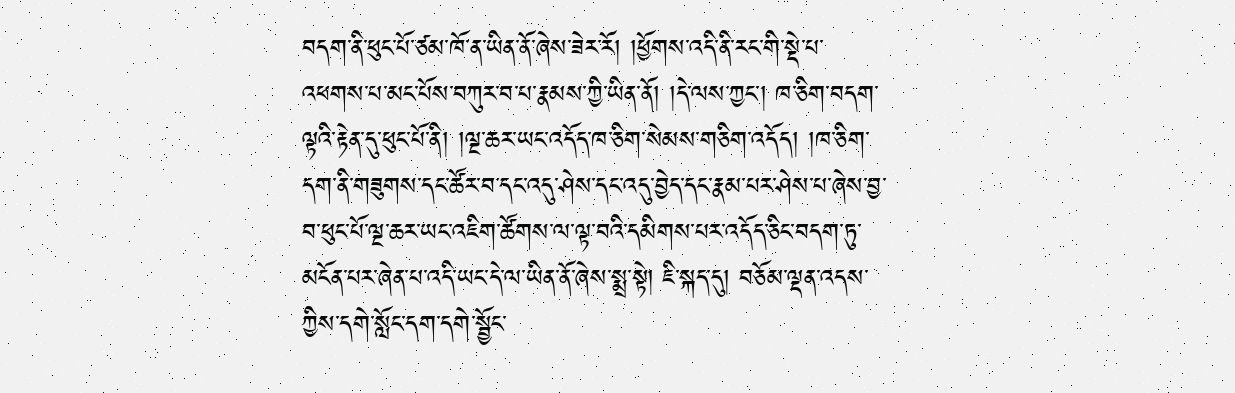བདག་ནི་ཕུང་པོ་ཙམ་ཁོ་ན་ཡིན་ནོ་ཞེས་ཟེར་རོ། །ཕྱོགས་འདི་ནི་རང་གི་སྡེ་པ་འཕགས་པ་མང་པོས་བཀུར་བ་པ་རྣམས་ཀྱི་ཡིན་ནོ། །དེ་ལས་ཀྱང་། ཁ་ཅིག་བདག་ལྟའི་རྟེན་དུ་ཕུང་པོ་ནི། །ལྔ་ཆར་ཡང་འདོད་ཁ་ཅིག་སེམས་གཅིག་འདོད། །ཁ་ཅིག་དག་ནི་གཟུགས་དང་ཚོར་བ་དང་འདུ་ཤེས་དང་འདུ་བྱེད་དང་རྣམ་པར་ཤེས་པ་ཞེས་བྱ་བ་ཕུང་པོ་ལྔ་ཆར་ཡང་འཇིག་ཚོགས་ལ་ལྟ་བའི་དམིགས་པར་འདོད་ཅིང་བདག་ཏུ་མངོན་པར་ཞེན་པ་འདི་ཡང་དེ་ལ་ཡིན་ནོ་ཞེས་སྨྲ་སྟེ། ཇི་སྐད་དུ། བཅོམ་ལྡན་འདས་ཀྱིས་དགེ་སློང་དག་དགེ་སྦྱོང་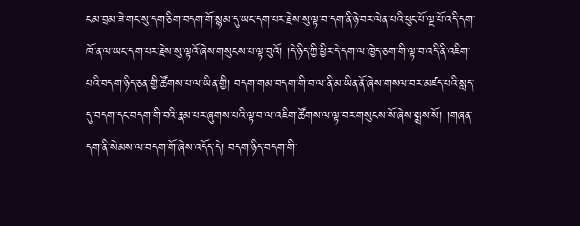ངམ་བྲམ་ཟེ་གང་སུ་དག་ཅིག་བདག་གོ་སྙམ་དུ་ཡང་དག་པར་རྗེས་སུ་ལྟ་བ་དག་ནི་ཉེ་བར་ལེན་པའི་ཕུང་པོ་ལྔ་པོ་འདི་དག་ཁོ་ན་ལ་ཡང་དག་པར་རྗེས་སུ་ལྟའོ་ཞེས་གསུངས་པ་ལྟ་བུའོ། །དེ་ཉིད་ཀྱི་ཕྱིར་དེ་དག་ལ་ཁྱེད་ཅག་གི་ལྟ་བ་འདི་ནི་འཇིག་པའི་བདག་ཉིད་ཅན་གྱི་ཚོགས་པ་ལ་ཡིན་གྱི། བདག་གམ་བདག་གི་བ་ལ་ནི་མ་ཡིན་ནོ་ཞེས་གསལ་བར་མཛད་པའི་སླད་དུ་བདག་དང་བདག་གི་བའི་རྣམ་པར་ཞུགས་པའི་ལྟ་བ་ལ་འཇིག་ཚོགས་ལ་ལྟ་བར་གསུངས་སོ་ཞེས་སྨྲས་སོ། །གཞན་དག་ནི་སེམས་ལ་བདག་གོ་ཞེས་འདོད་དེ། བདག་ཉིད་བདག་གི་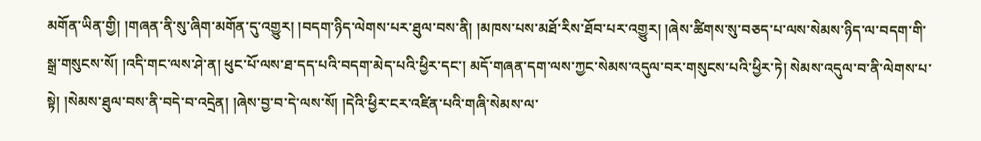མགོན་ཡིན་གྱི། །གཞན་ནི་སུ་ཞིག་མགོན་དུ་འགྱུར། །བདག་ཉིད་ལེགས་པར་ཐུལ་བས་ནི། །མཁས་པས་མཐོ་རིས་ཐོབ་པར་འགྱུར། །ཞེས་ཚིགས་སུ་བཅད་པ་ལས་སེམས་ཉིད་ལ་བདག་གི་སྒྲ་གསུངས་སོ། །འདི་གང་ལས་ཤེ་ན། ཕུང་པོ་ལས་ཐ་དད་པའི་བདག་མེད་པའི་ཕྱིར་དང་། མདོ་གཞན་དག་ལས་ཀྱང་སེམས་འདུལ་བར་གསུངས་པའི་ཕྱིར་ཏེ། སེམས་འདུལ་བ་ནི་ལེགས་པ་སྟེ། །སེམས་ཐུལ་བས་ནི་བདེ་བ་འདྲེན། །ཞེས་བྱ་བ་དེ་ལས་སོ། །དེའི་ཕྱིར་ངར་འཛིན་པའི་གཞི་སེམས་ལ་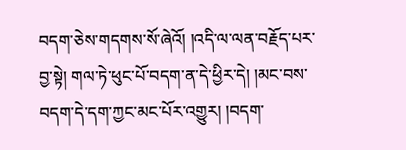བདག་ཅེས་གདགས་སོ་ཞེའོ། །འདི་ལ་ལན་བརྗོད་པར་བྱ་སྟེ། གལ་ཏེ་ཕུང་པོ་བདག་ན་དེ་ཕྱིར་དེ། །མང་བས་བདག་དེ་དག་ཀྱང་མང་པོར་འགྱུར། །བདག་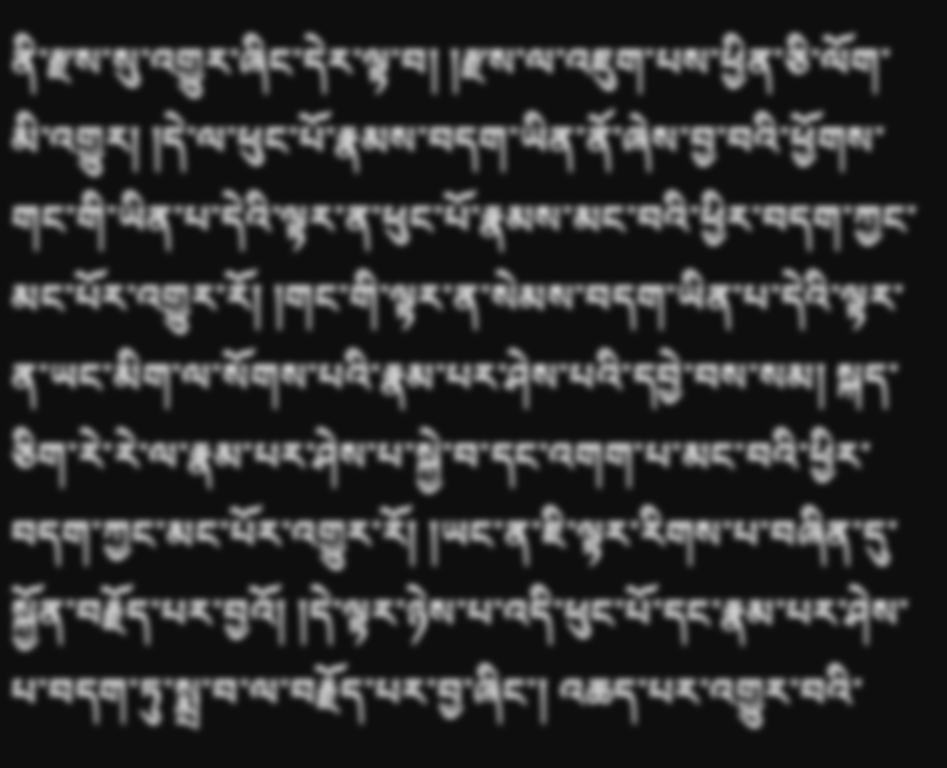ནི་རྫས་སུ་འགྱུར་ཞིང་དེར་ལྟ་བ། །རྫས་ལ་འཇུག་པས་ཕྱིན་ཅི་ལོག་མི་འགྱུར། །དེ་ལ་ཕུང་པོ་རྣམས་བདག་ཡིན་ནོ་ཞེས་བྱ་བའི་ཕྱོགས་གང་གི་ཡིན་པ་དེའི་ལྟར་ན་ཕུང་པོ་རྣམས་མང་བའི་ཕྱིར་བདག་ཀྱང་མང་པོར་འགྱུར་རོ། །གང་གི་ལྟར་ན་སེམས་བདག་ཡིན་པ་དེའི་ལྟར་ན་ཡང་མིག་ལ་སོགས་པའི་རྣམ་པར་ཤེས་པའི་དབྱེ་བས་སམ། སྐད་ཅིག་རེ་རེ་ལ་རྣམ་པར་ཤེས་པ་སྐྱེ་བ་དང་འགག་པ་མང་བའི་ཕྱིར་བདག་ཀྱང་མང་པོར་འགྱུར་རོ། །ཡང་ན་ཇི་ལྟར་རིགས་པ་བཞིན་དུ་སྐྱོན་བརྗོད་པར་བྱའོ། །དེ་ལྟར་ཉེས་པ་འདི་ཕུང་པོ་དང་རྣམ་པར་ཤེས་པ་བདག་ཏུ་སྨྲ་བ་ལ་བརྗོད་པར་བྱ་ཞིང་། འཆད་པར་འགྱུར་བའི་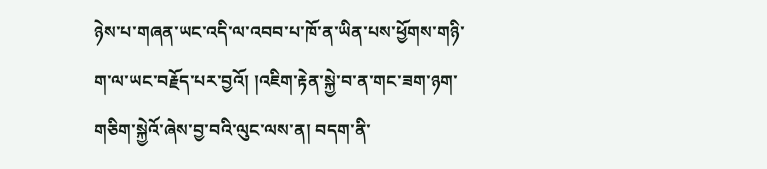ཉེས་པ་གཞན་ཡང་འདི་ལ་འབབ་པ་ཁོ་ན་ཡིན་པས་ཕྱོགས་གཉི་ག་ལ་ཡང་བརྗོད་པར་བྱའོ། །འཇིག་རྟེན་སྐྱེ་བ་ན་གང་ཟག་ཉག་གཅིག་སྐྱེའོ་ཞེས་བྱ་བའི་ལུང་ལས་ན། བདག་ནི་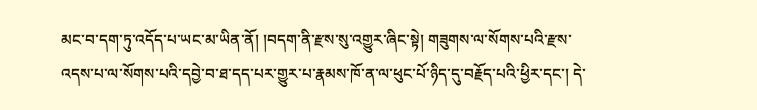མང་བ་དག་ཏུ་འདོད་པ་ཡང་མ་ཡིན་ནོ། །བདག་ནི་རྫས་སུ་འགྱུར་ཞིང་སྟེ། གཟུགས་ལ་སོགས་པའི་རྫས་འདས་པ་ལ་སོགས་པའི་དབྱེ་བ་ཐ་དད་པར་གྱུར་པ་རྣམས་ཁོ་ན་ལ་ཕུང་པོ་ཉིད་དུ་བརྗོད་པའི་ཕྱིར་དང་། དེ་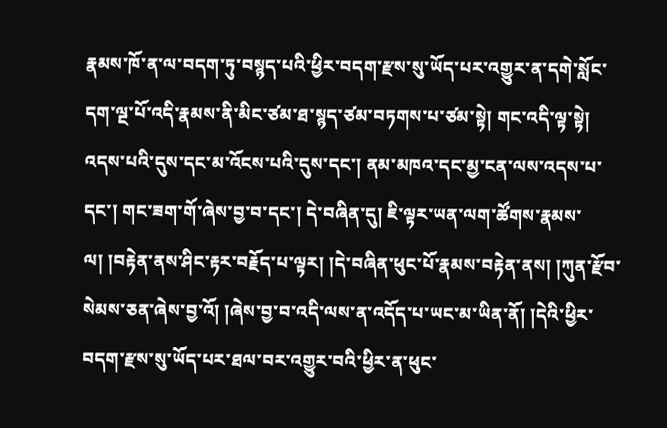རྣམས་ཁོ་ན་ལ་བདག་ཏུ་བསྙད་པའི་ཕྱིར་བདག་རྫས་སུ་ཡོད་པར་འགྱུར་ན་དགེ་སློང་དག་ལྔ་པོ་འདི་རྣམས་ནི་མིང་ཙམ་ཐ་སྙད་ཙམ་བཏགས་པ་ཙམ་སྟེ། གང་འདི་ལྟ་སྟེ། འདས་པའི་དུས་དང་མ་འོངས་པའི་དུས་དང་། ནམ་མཁའ་དང་མྱ་ངན་ལས་འདས་པ་དང་། གང་ཟག་གོ་ཞེས་བྱ་བ་དང་། དེ་བཞིན་དུ། ཇི་ལྟར་ཡན་ལག་ཚོགས་རྣམས་ལ། །བརྟེན་ནས་ཤིང་རྟར་བརྗོད་པ་ལྟར། །དེ་བཞིན་ཕུང་པོ་རྣམས་བརྟེན་ནས། །ཀུན་རྫོབ་སེམས་ཅན་ཞེས་བྱ་འོ། །ཞེས་བྱ་བ་འདི་ལས་ན་འདོད་པ་ཡང་མ་ཡིན་ནོ། །དེའི་ཕྱིར་བདག་རྫས་སུ་ཡོད་པར་ཐལ་བར་འགྱུར་བའི་ཕྱིར་ན་ཕུང་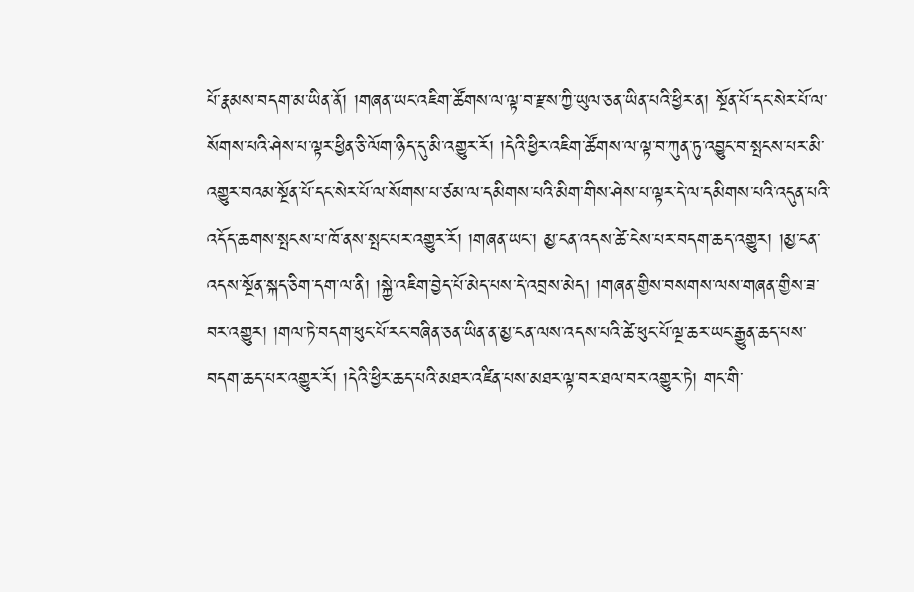པོ་རྣམས་བདག་མ་ཡིན་ནོ། །གཞན་ཡང་འཇིག་ཚོགས་ལ་ལྟ་བ་རྫས་ཀྱི་ཡུལ་ཅན་ཡིན་པའི་ཕྱིར་ན། སྔོན་པོ་དང་སེར་པོ་ལ་སོགས་པའི་ཤེས་པ་ལྟར་ཕྱིན་ཅི་ལོག་ཉིད་དུ་མི་འགྱུར་རོ། །དེའི་ཕྱིར་འཇིག་ཚོགས་ལ་ལྟ་བ་ཀུན་ཏུ་འབྱུང་བ་སྤངས་པར་མི་འགྱུར་བའམ་སྔོན་པོ་དང་སེར་པོ་ལ་སོགས་པ་ཙམ་ལ་དམིགས་པའི་མིག་གིས་ཤེས་པ་ལྟར་དེ་ལ་དམིགས་པའི་འདུན་པའི་འདོད་ཆགས་སྤངས་པ་ཁོ་ནས་སྤང་པར་འགྱུར་རོ། །གཞན་ཡང་། མྱ་ངན་འདས་ཚེ་ངེས་པར་བདག་ཆད་འགྱུར། །མྱ་ངན་འདས་སྔོན་སྐད་ཅིག་དག་ལ་ནི། །སྐྱེ་འཇིག་བྱེད་པོ་མེད་པས་དེ་འབྲས་མེད། །གཞན་གྱིས་བསགས་ལས་གཞན་གྱིས་ཟ་བར་འགྱུར། །གལ་ཏེ་བདག་ཕུང་པོ་རང་བཞིན་ཅན་ཡིན་ན་མྱ་ངན་ལས་འདས་པའི་ཚེ་ཕུང་པོ་ལྔ་ཆར་ཡང་རྒྱུན་ཆད་པས་བདག་ཆད་པར་འགྱུར་རོ། །དེའི་ཕྱིར་ཆད་པའི་མཐར་འཛིན་པས་མཐར་ལྟ་བར་ཐལ་བར་འགྱུར་ཏེ། གང་གི་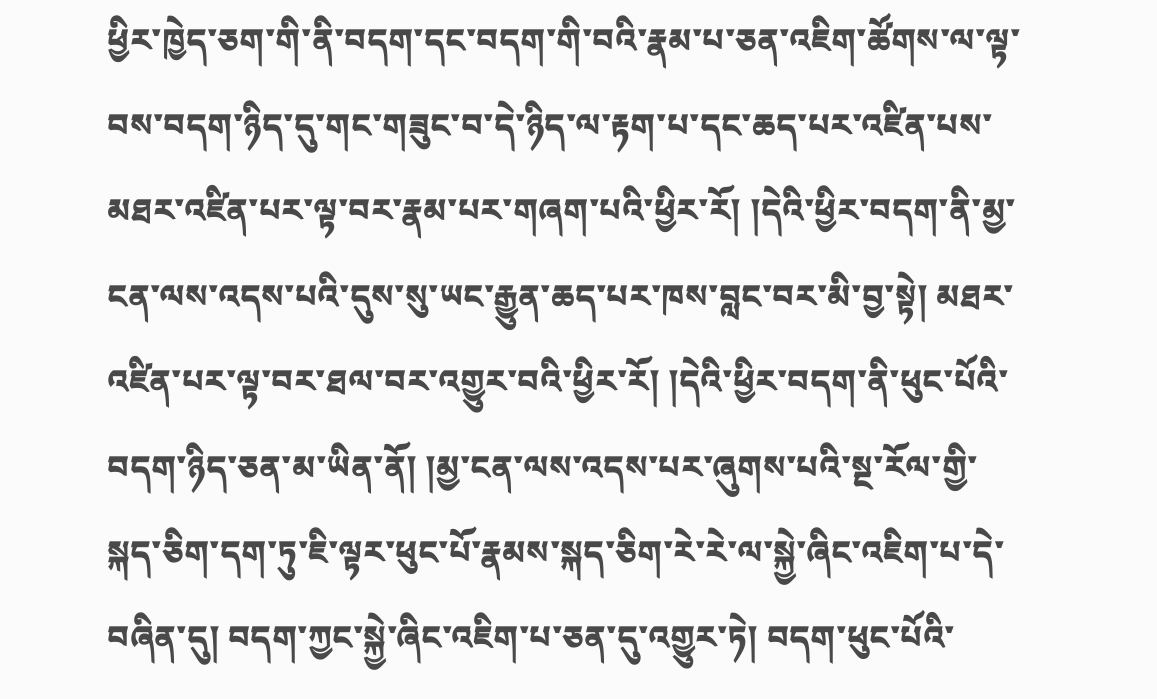ཕྱིར་ཁྱེད་ཅག་གི་ནི་བདག་དང་བདག་གི་བའི་རྣམ་པ་ཅན་འཇིག་ཚོགས་ལ་ལྟ་བས་བདག་ཉིད་དུ་གང་གཟུང་བ་དེ་ཉིད་ལ་རྟག་པ་དང་ཆད་པར་འཛིན་པས་མཐར་འཛིན་པར་ལྟ་བར་རྣམ་པར་གཞག་པའི་ཕྱིར་རོ། །དེའི་ཕྱིར་བདག་ནི་མྱ་ངན་ལས་འདས་པའི་དུས་སུ་ཡང་རྒྱུན་ཆད་པར་ཁས་བླང་བར་མི་བྱ་སྟེ། མཐར་འཛིན་པར་ལྟ་བར་ཐལ་བར་འགྱུར་བའི་ཕྱིར་རོ། །དེའི་ཕྱིར་བདག་ནི་ཕུང་པོའི་བདག་ཉིད་ཅན་མ་ཡིན་ནོ། །མྱ་ངན་ལས་འདས་པར་ཞུགས་པའི་སྔ་རོལ་གྱི་སྐད་ཅིག་དག་ཏུ་ཇི་ལྟར་ཕུང་པོ་རྣམས་སྐད་ཅིག་རེ་རེ་ལ་སྐྱེ་ཞིང་འཇིག་པ་དེ་བཞིན་དུ། བདག་ཀྱང་སྐྱེ་ཞིང་འཇིག་པ་ཅན་དུ་འགྱུར་ཏེ། བདག་ཕུང་པོའི་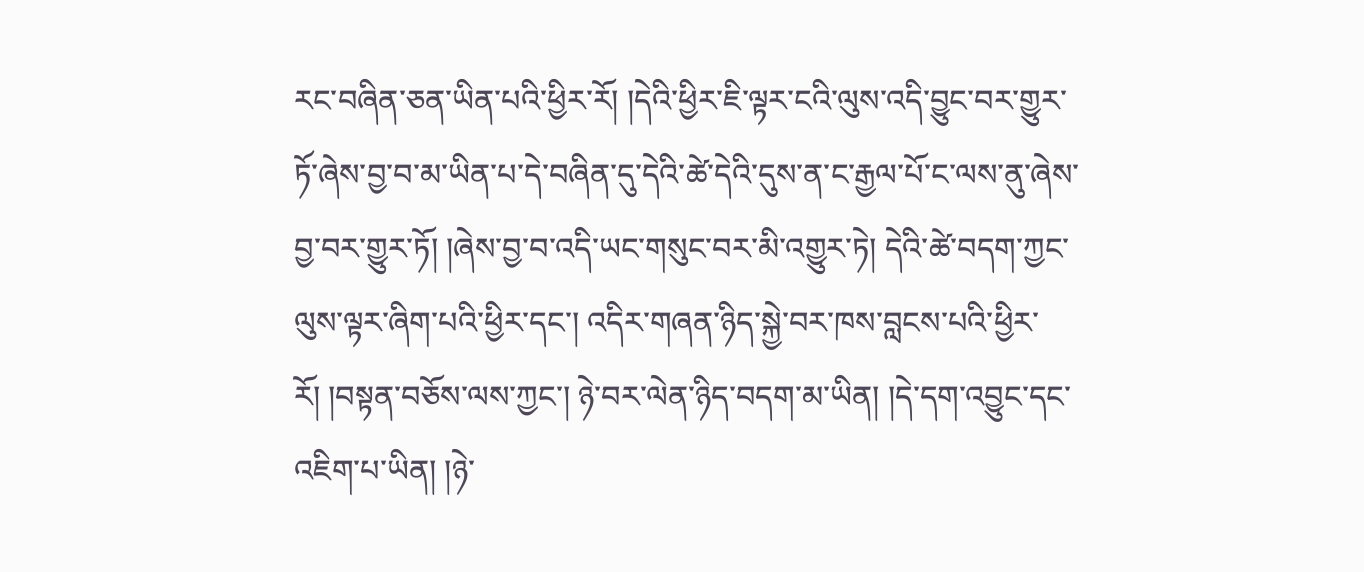རང་བཞིན་ཅན་ཡིན་པའི་ཕྱིར་རོ། །དེའི་ཕྱིར་ཇི་ལྟར་ངའི་ལུས་འདི་བྱུང་བར་གྱུར་ཏོ་ཞེས་བྱ་བ་མ་ཡིན་པ་དེ་བཞིན་དུ་དེའི་ཚེ་དེའི་དུས་ན་ང་རྒྱལ་པོ་ང་ལས་ནུ་ཞེས་བྱ་བར་གྱུར་ཏོ། །ཞེས་བྱ་བ་འདི་ཡང་གསུང་བར་མི་འགྱུར་ཏེ། དེའི་ཚེ་བདག་ཀྱང་ལུས་ལྟར་ཞིག་པའི་ཕྱིར་དང་། འདིར་གཞན་ཉིད་སྐྱེ་བར་ཁས་བླངས་པའི་ཕྱིར་རོ། །བསྟན་བཅོས་ལས་ཀྱང་། ཉེ་བར་ལེན་ཉིད་བདག་མ་ཡིན། །དེ་དག་འབྱུང་དང་འཇིག་པ་ཡིན། །ཉེ་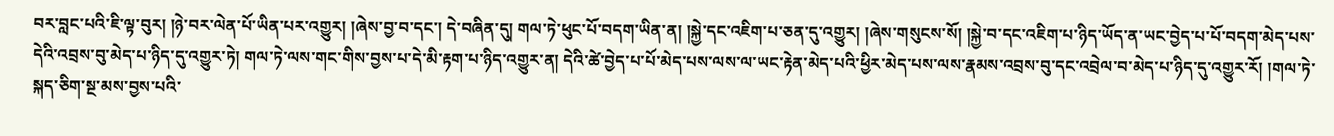བར་བླང་པའི་ཇི་ལྟ་བུར། །ཉེ་བར་ལེན་པོ་ཡིན་པར་འགྱུར། །ཞེས་བྱ་བ་དང་། དེ་བཞིན་དུ། གལ་ཏེ་ཕུང་པོ་བདག་ཡིན་ན། །སྐྱེ་དང་འཇིག་པ་ཅན་དུ་འགྱུར། །ཞེས་གསུངས་སོ། །སྐྱེ་བ་དང་འཇིག་པ་ཉིད་ཡོད་ན་ཡང་བྱེད་པ་པོ་བདག་མེད་པས་དེའི་འབྲས་བུ་མེད་པ་ཉིད་དུ་འགྱུར་ཏེ། གལ་ཏེ་ལས་གང་གིས་བྱས་པ་དེ་མི་རྟག་པ་ཉིད་འགྱུར་ན། དེའི་ཚེ་བྱེད་པ་པོ་མེད་པས་ལས་ལ་ཡང་རྟེན་མེད་པའི་ཕྱིར་མེད་པས་ལས་རྣམས་འབྲས་བུ་དང་འབྲེལ་བ་མེད་པ་ཉིད་དུ་འགྱུར་རོ། །གལ་ཏེ་སྐད་ཅིག་སྔ་མས་བྱས་པའི་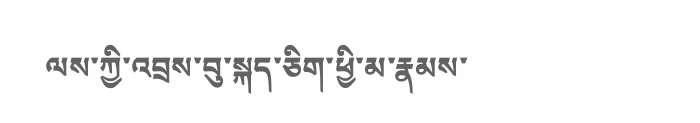ལས་ཀྱི་འབྲས་བུ་སྐད་ཅིག་ཕྱི་མ་རྣམས་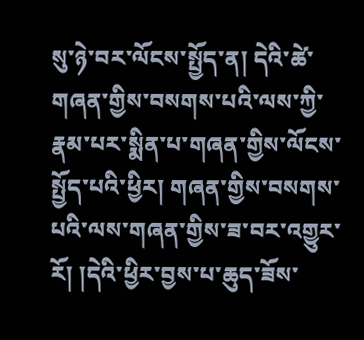སུ་ཉེ་བར་ལོངས་སྤྱོད་ན། དེའི་ཚེ་གཞན་གྱིས་བསགས་པའི་ལས་ཀྱི་རྣམ་པར་སྨིན་པ་གཞན་གྱིས་ལོངས་སྤྱོད་པའི་ཕྱིར། གཞན་གྱིས་བསགས་པའི་ལས་གཞན་གྱིས་ཟ་བར་འགྱུར་རོ། །དེའི་ཕྱིར་བྱས་པ་ཆུད་ཟོས་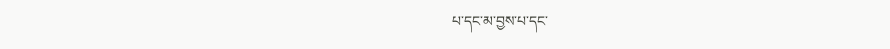པ་དང་མ་བྱས་པ་དང་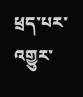ཕྲད་པར་འགྱུར་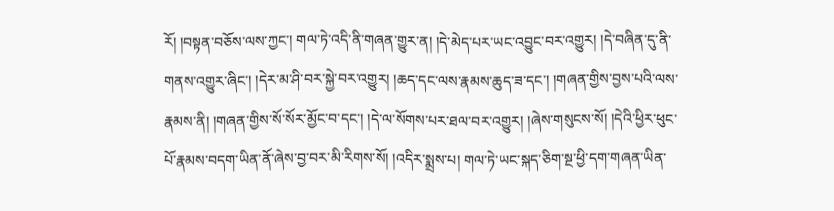རོ། །བསྟན་བཅོས་ལས་ཀྱང་། གལ་ཏེ་འདི་ནི་གཞན་གྱུར་ན། །དེ་མེད་པར་ཡང་འབྱུང་བར་འགྱུར། །དེ་བཞིན་དུ་ནི་གནས་འགྱུར་ཞིང་། །དེར་མ་ཤི་བར་སྐྱེ་བར་འགྱུར། །ཆད་དང་ལས་རྣམས་ཆུད་ཟ་དང་། །གཞན་གྱིས་བྱས་པའི་ལས་རྣམས་ནི། །གཞན་གྱིས་སོ་སོར་མྱོང་བ་དང་། །དེ་ལ་སོགས་པར་ཐལ་བར་འགྱུར། །ཞེས་གསུངས་སོ། །དེའི་ཕྱིར་ཕུང་པོ་རྣམས་བདག་ཡིན་ནོ་ཞེས་བྱ་བར་མི་རིགས་སོ། །འདིར་སྨྲས་པ། གལ་ཏེ་ཡང་སྐད་ཅིག་སྔ་ཕྱི་དག་གཞན་ཡིན་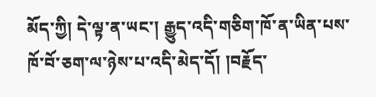མོད་ཀྱི། དེ་ལྟ་ན་ཡང་། རྒྱུད་འདི་གཅིག་ཁོ་ན་ཡིན་པས་ཁོ་བོ་ཅག་ལ་ཉེས་པ་འདི་མེད་དོ། །བརྗོད་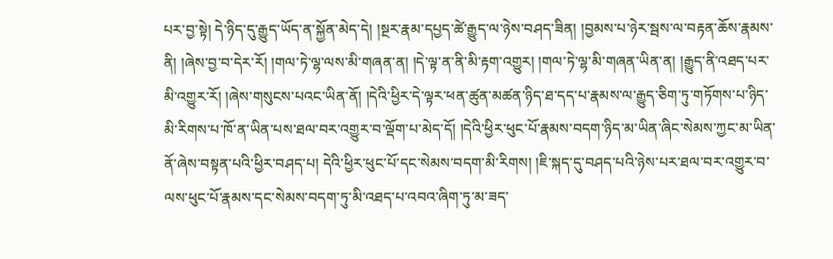པར་བྱ་སྟེ། དེ་ཉིད་དུ་རྒྱུད་ཡོད་ན་སྐྱོན་མེད་དེ། །སྔར་རྣམ་དཔྱད་ཚེ་རྒྱུད་ལ་ཉེས་བཤད་ཟིན། །བྱམས་པ་ཉེར་སྦས་ལ་བརྟན་ཆོས་རྣམས་ནི། །ཞེས་བྱ་བ་དེར་རོ། །གལ་ཏེ་ལྷ་ལས་མི་གཞན་ན། །དེ་ལྟ་ན་ནི་མི་རྟག་འགྱུར། །གལ་ཏེ་ལྷ་མི་གཞན་ཡིན་ན། །རྒྱུད་ནི་འཐད་པར་མི་འགྱུར་རོ། །ཞེས་གསུངས་པའང་ཡིན་ནོ། །དེའི་ཕྱིར་དེ་ལྟར་ཕན་ཚུན་མཚན་ཉིད་ཐ་དད་པ་རྣམས་ལ་རྒྱུད་ཅིག་ཏུ་གཏོགས་པ་ཉིད་མི་རིགས་པ་ཁོ་ན་ཡིན་པས་ཐལ་བར་འགྱུར་བ་ལྡོག་པ་མེད་དོ། །དེའི་ཕྱིར་ཕུང་པོ་རྣམས་བདག་ཉིད་མ་ཡིན་ཞིང་སེམས་ཀྱང་མ་ཡིན་ནོ་ཞེས་བསྟན་པའི་ཕྱིར་བཤད་པ། དེའི་ཕྱིར་ཕུང་པོ་དང་སེམས་བདག་མི་རིགས། །ཇི་སྐད་དུ་བཤད་པའི་ཉེས་པར་ཐལ་བར་འགྱུར་བ་ལས་ཕུང་པོ་རྣམས་དང་སེམས་བདག་ཏུ་མི་འཐད་པ་འབའ་ཞིག་ཏུ་མ་ཟད་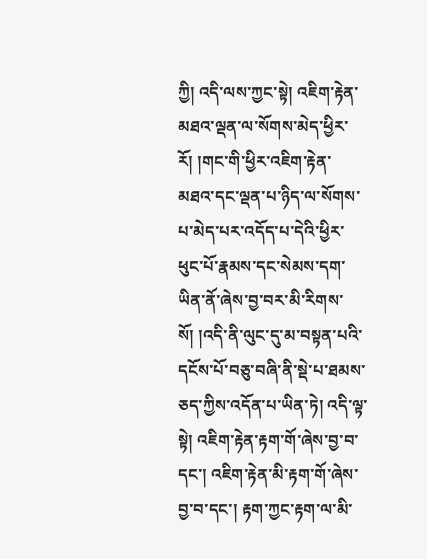ཀྱི། འདི་ལས་ཀྱང་སྟེ། འཇིག་རྟེན་མཐའ་ལྡན་ལ་སོགས་མེད་ཕྱིར་རོ། །གང་གི་ཕྱིར་འཇིག་རྟེན་མཐའ་དང་ལྡན་པ་ཉིད་ལ་སོགས་པ་མེད་པར་འདོད་པ་དེའི་ཕྱིར་ཕུང་པོ་རྣམས་དང་སེམས་དག་ཡིན་ནོ་ཞེས་བྱ་བར་མི་རིགས་སོ། །འདི་ནི་ལུང་དུ་མ་བསྟན་པའི་དངོས་པོ་བཅུ་བཞི་ནི་སྡེ་པ་ཐམས་ཅད་ཀྱིས་འདོན་པ་ཡིན་ཏེ། འདི་ལྟ་སྟེ། འཇིག་རྟེན་རྟག་གོ་ཞེས་བྱ་བ་དང་། འཇིག་རྟེན་མི་རྟག་གོ་ཞེས་བྱ་བ་དང་། རྟག་ཀྱང་རྟག་ལ་མི་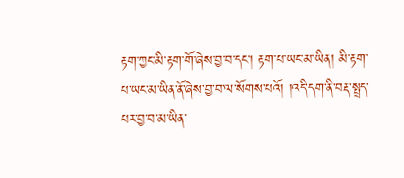རྟག་ཀྱང་མི་རྟག་གོ་ཞེས་བྱ་བ་དང་། རྟག་པ་ཡང་མ་ཡིན། མི་རྟག་པ་ཡང་མ་ཡིན་ནོ་ཞེས་བྱ་བ་ལ་སོགས་པའོ། །འདི་དག་ནི་བརྡ་སྤྲད་པར་བྱ་བ་མ་ཡིན་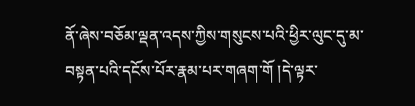ནོ་ཞེས་བཅོམ་ལྡན་འདས་ཀྱིས་གསུངས་པའི་ཕྱིར་ལུང་དུ་མ་བསྟན་པའི་དངོས་པོར་རྣམ་པར་གཞག་གོ །དེ་ལྟར་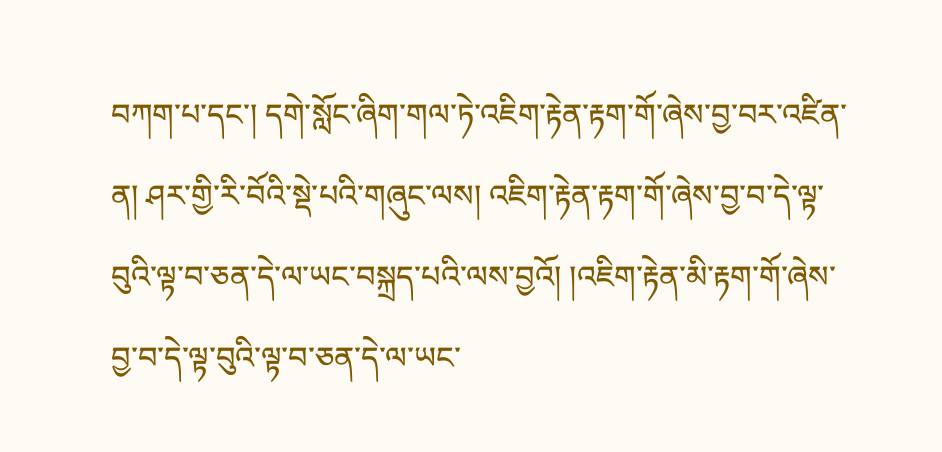བཀག་པ་དང་། དགེ་སློང་ཞིག་གལ་ཏེ་འཇིག་རྟེན་རྟག་གོ་ཞེས་བྱ་བར་འཛིན་ན། ཤར་གྱི་རི་བོའི་སྡེ་པའི་གཞུང་ལས། འཇིག་རྟེན་རྟག་གོ་ཞེས་བྱ་བ་དེ་ལྟ་བུའི་ལྟ་བ་ཅན་དེ་ལ་ཡང་བསྐྲད་པའི་ལས་བྱའོ། །འཇིག་རྟེན་མི་རྟག་གོ་ཞེས་བྱ་བ་དེ་ལྟ་བུའི་ལྟ་བ་ཅན་དེ་ལ་ཡང་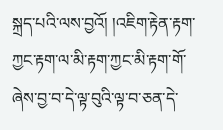སྐྲད་པའི་ལས་བྱའོ། །འཇིག་རྟེན་རྟག་ཀྱང་རྟག་ལ་མི་རྟག་ཀྱང་མི་རྟག་གོ་ཞེས་བྱ་བ་དེ་ལྟ་བུའི་ལྟ་བ་ཅན་དེ་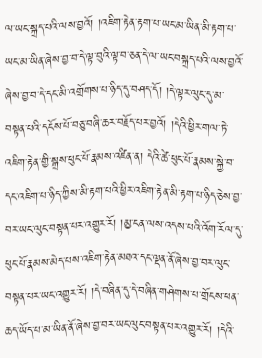ལ་ཡང་སྐྲད་པའི་ལས་བྱའོ། །འཇིག་རྟེན་རྟག་པ་ཡང་མ་ཡིན་མི་རྟག་པ་ཡང་མ་ཡིན་ཞེས་བྱ་བ་དེ་ལྟ་བུའི་ལྟ་བ་ཅན་དེ་ལ་ཡང་བསྐྲད་པའི་ལས་བྱའོ་ཞེས་བྱ་བ་དེ་དང་མི་འགྲོགས་པ་ཉིད་དུ་བཤད་དོ། །དེ་ལྟར་ལུང་དུ་མ་བསྟན་པའི་དངོས་པོ་བཅུ་བཞི་ཆར་བརྗོད་པར་བྱའོ། །དེའི་ཕྱིར་གལ་ཏེ་འཇིག་རྟེན་གྱི་སྒྲས་ཕུང་པོ་རྣམས་འཛིན་ན། དེའི་ཚེ་ཕུང་པོ་རྣམས་སྐྱེ་བ་དང་འཇིག་པ་ཉིད་ཀྱིས་མི་རྟག་པའི་ཕྱིར་འཇིག་རྟེན་མི་རྟག་པ་ཉིད་ཅེས་བྱ་བར་ཡང་ལུང་བསྟན་པར་འགྱུར་རོ། །མྱ་ངན་ལས་འདས་པའི་འོག་རོལ་དུ་ཕུང་པོ་རྣམས་མེད་པས་འཇིག་རྟེན་མཐའ་དང་ལྡན་ནོ་ཞེས་བྱ་བར་ལུང་བསྟན་པར་ཡང་འགྱུར་རོ། །དེ་བཞིན་དུ་དེ་བཞིན་གཤེགས་པ་གྲོངས་ཕན་ཆད་ཡོད་པ་མ་ཡིན་ནོ་ཞེས་བྱ་བར་ཡང་ལུང་བསྟན་པར་འགྱུར་རོ། །དེའི་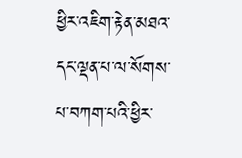ཕྱིར་འཇིག་རྟེན་མཐའ་དང་ལྡན་པ་ལ་སོགས་པ་བཀག་པའི་ཕྱིར་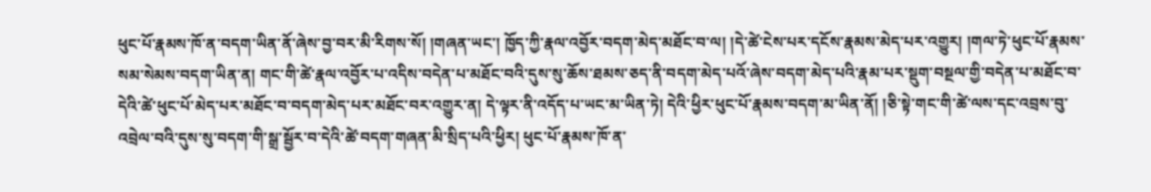ཕུང་པོ་རྣམས་ཁོ་ན་བདག་ཡིན་ནོ་ཞེས་བྱ་བར་མི་རིགས་སོ། །གཞན་ཡང་། ཁྱོད་ཀྱི་རྣལ་འབྱོར་བདག་མེད་མཐོང་བ་ལ། །དེ་ཚེ་ངེས་པར་དངོས་རྣམས་མེད་པར་འགྱུར། །གལ་ཏེ་ཕུང་པོ་རྣམས་སམ་སེམས་བདག་ཡིན་ན། གང་གི་ཚེ་རྣལ་འབྱོར་པ་འདིས་བདེན་པ་མཐོང་བའི་དུས་སུ་ཆོས་ཐམས་ཅད་ནི་བདག་མེད་པའོ་ཞེས་བདག་མེད་པའི་རྣམ་པར་སྡུག་བསྔལ་གྱི་བདེན་པ་མཐོང་བ་དེའི་ཚེ་ཕུང་པོ་མེད་པར་མཐོང་བ་བདག་མེད་པར་མཐོང་བར་འགྱུར་ན། དེ་ལྟར་ནི་འདོད་པ་ཡང་མ་ཡིན་ཏེ། དེའི་ཕྱིར་ཕུང་པོ་རྣམས་བདག་མ་ཡིན་ནོ། །ཅི་སྟེ་གང་གི་ཚེ་ལས་དང་འབྲས་བུ་འབྲེལ་བའི་དུས་སུ་བདག་གི་སྒྲ་སྦྱོར་བ་དེའི་ཚེ་བདག་གཞན་མི་སྲིད་པའི་ཕྱིར། ཕུང་པོ་རྣམས་ཁོ་ན་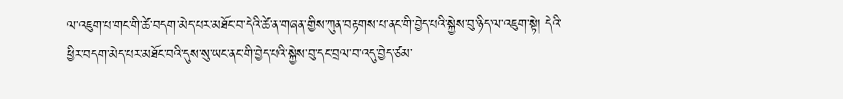ལ་འཇུག་པ་གང་གི་ཚེ་བདག་མེད་པར་མཐོང་བ་དེའི་ཚེ་ན་གཞན་གྱིས་ཀུན་བརྟགས་པ་ནང་གི་བྱེད་པའི་སྐྱེས་བུ་ཉིད་ལ་འཇུག་སྟེ། དེའི་ཕྱིར་བདག་མེད་པར་མཐོང་བའི་དུས་སུ་ཡང་ནང་གི་བྱེད་པའི་སྐྱེས་བུ་དང་བྲལ་བ་འདུ་བྱེད་ཙམ་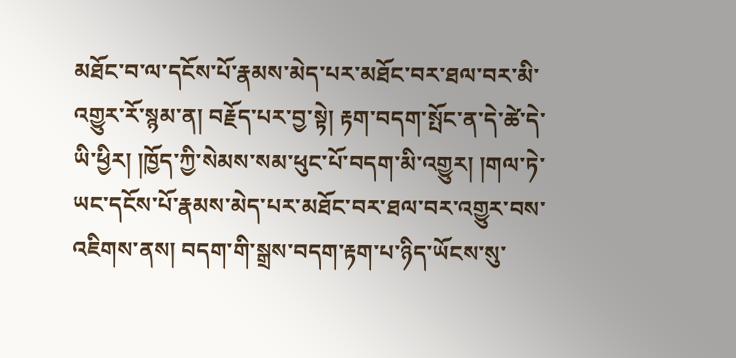མཐོང་བ་ལ་དངོས་པོ་རྣམས་མེད་པར་མཐོང་བར་ཐལ་བར་མི་འགྱུར་རོ་སྙམ་ན། བརྗོད་པར་བྱ་སྟེ། རྟག་བདག་སྤོང་ན་དེ་ཚེ་དེ་ཡི་ཕྱིར། །ཁྱོད་ཀྱི་སེམས་སམ་ཕུང་པོ་བདག་མི་འགྱུར། །གལ་ཏེ་ཡང་དངོས་པོ་རྣམས་མེད་པར་མཐོང་བར་ཐལ་བར་འགྱུར་བས་འཇིགས་ནས། བདག་གི་སྒྲས་བདག་རྟག་པ་ཉིད་ཡོངས་སུ་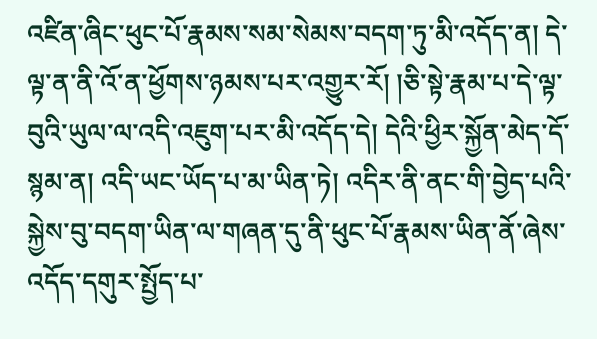འཛིན་ཞིང་ཕུང་པོ་རྣམས་སམ་སེམས་བདག་ཏུ་མི་འདོད་ན། དེ་ལྟ་ན་ནི་འོ་ན་ཕྱོགས་ཉམས་པར་འགྱུར་རོ། །ཅི་སྟེ་རྣམ་པ་དེ་ལྟ་བུའི་ཡུལ་ལ་འདི་འཇུག་པར་མི་འདོད་དེ། དེའི་ཕྱིར་སྐྱོན་མེད་དོ་སྙམ་ན། འདི་ཡང་ཡོད་པ་མ་ཡིན་ཏེ། འདིར་ནི་ནང་གི་བྱེད་པའི་སྐྱེས་བུ་བདག་ཡིན་ལ་གཞན་དུ་ནི་ཕུང་པོ་རྣམས་ཡིན་ནོ་ཞེས་འདོད་དགུར་སྤྱོད་པ་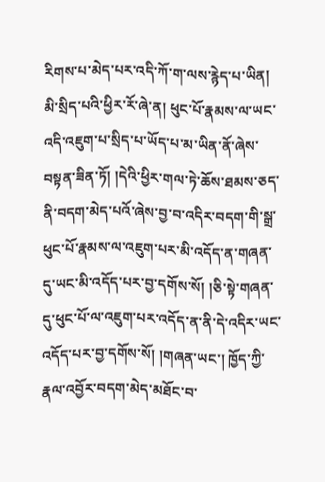རིགས་པ་མེད་པར་འདི་ཀོ་ག་ལས་རྙེད་པ་ཡིན། མི་སྲིད་པའི་ཕྱིར་རོ་ཞེ་ན། ཕུང་པོ་རྣམས་ལ་ཡང་འདི་འཇུག་པ་སྲིད་པ་ཡོད་པ་མ་ཡིན་ནོ་ཞེས་བསྟན་ཟིན་ཏོ། །དེའི་ཕྱིར་གལ་ཏེ་ཆོས་ཐམས་ཅད་ནི་བདག་མེད་པའོ་ཞེས་བྱ་བ་འདིར་བདག་གི་སྒྲ་ཕུང་པོ་རྣམས་ལ་འཇུག་པར་མི་འདོད་ན་གཞན་དུ་ཡང་མི་འདོད་པར་བྱ་དགོས་སོ། །ཅི་སྟེ་གཞན་དུ་ཕུང་པོ་ལ་འཇུག་པར་འདོད་ན་ནི་དེ་འདིར་ཡང་འདོད་པར་བྱ་དགོས་སོ། །གཞན་ཡང་། ཁྱོད་ཀྱི་རྣལ་འབྱོར་བདག་མེད་མཐོང་བ་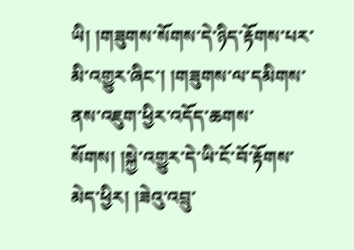ཡི། །གཟུགས་སོགས་དེ་ཉིད་རྟོགས་པར་མི་འགྱུར་ཞིང་། །གཟུགས་ལ་དམིགས་ནས་འཇུག་ཕྱིར་འདོད་ཆགས་སོགས། །སྐྱེ་འགྱུར་དེ་ཡི་ངོ་བོ་རྟོགས་མེད་ཕྱིར། །ཟེའུ་འབྲུ་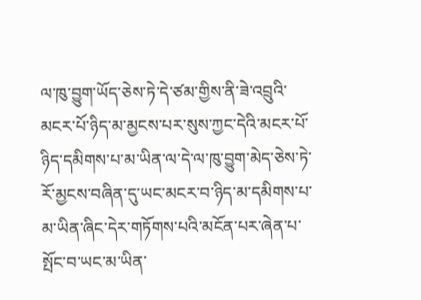ལ་ཁུ་བྱུག་ཡོད་ཅེས་ཏེ་དེ་ཙམ་གྱིས་ནི་ཟེ་འབྲུའི་མངར་པོ་ཉིད་མ་མྱངས་པར་སུས་ཀྱང་དེའི་མངར་པོ་ཉིད་དམིགས་པ་མ་ཡིན་ལ་དེ་ལ་ཁུ་བྱུག་མེད་ཅེས་ཏེ་རོ་མྱངས་བཞིན་དུ་ཡང་མངར་བ་ཉིད་མ་དམིགས་པ་མ་ཡིན་ཞིང་དེར་གཏོགས་པའི་མངོན་པར་ཞེན་པ་སྤོང་བ་ཡང་མ་ཡིན་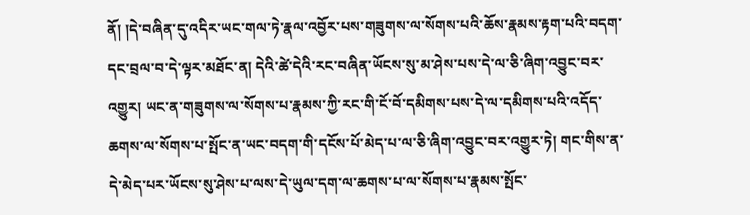ནོ། །དེ་བཞིན་དུ་འདིར་ཡང་གལ་ཏེ་རྣལ་འབྱོར་པས་གཟུགས་ལ་སོགས་པའི་ཆོས་རྣམས་རྟག་པའི་བདག་དང་བྲལ་བ་དེ་ལྟར་མཐོང་ན། དེའི་ཚེ་དེའི་རང་བཞིན་ཡོངས་སུ་མ་ཤེས་པས་དེ་ལ་ཅི་ཞིག་འབྱུང་བར་འགྱུར། ཡང་ན་གཟུགས་ལ་སོགས་པ་རྣམས་ཀྱི་རང་གི་ངོ་བོ་དམིགས་པས་དེ་ལ་དམིགས་པའི་འདོད་ཆགས་ལ་སོགས་པ་སྤོང་ན་ཡང་བདག་གི་དངོས་པོ་མེད་པ་ལ་ཅི་ཞིག་འབྱུང་བར་འགྱུར་ཏེ། གང་གིས་ན་དེ་མེད་པར་ཡོངས་སུ་ཤེས་པ་ལས་དེ་ཡུལ་དག་ལ་ཆགས་པ་ལ་སོགས་པ་རྣམས་སྤོང་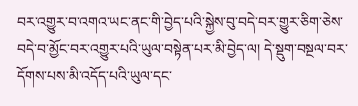བར་འགྱུར་བ་འགའ་ཡང་ནང་གི་བྱེད་པའི་སྐྱེས་བུ་བདེ་བར་གྱུར་ཅིག་ཅེས་བདེ་བ་མྱོང་བར་འགྱུར་པའི་ཡུལ་བསྟེན་པར་མི་བྱེད་ལ། དེ་སྡུག་བསྔལ་བར་དོགས་པས་མི་འདོད་པའི་ཡུལ་དང་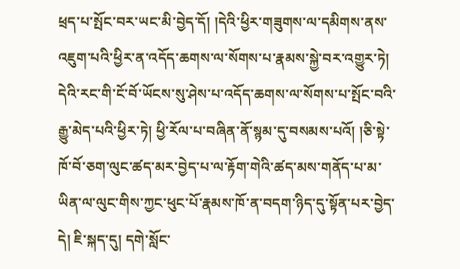ཕྲད་པ་སྤོང་བར་ཡང་མི་བྱེད་དོ། །དེའི་ཕྱིར་གཟུགས་ལ་དམིགས་ནས་འཇུག་པའི་ཕྱིར་ན་འདོད་ཆགས་ལ་སོགས་པ་རྣམས་སྐྱེ་བར་འགྱུར་ཏེ། དེའི་རང་གི་ངོ་བོ་ཡོངས་སུ་ཤེས་པ་འདོད་ཆགས་ལ་སོགས་པ་སྤོང་བའི་རྒྱུ་མེད་པའི་ཕྱིར་ཏེ། ཕྱི་རོལ་པ་བཞིན་ནོ་སྙམ་དུ་བསམས་པའོ། །ཅི་སྟེ་ཁོ་བོ་ཅག་ལུང་ཚད་མར་བྱེད་པ་ལ་རྟོག་གེའི་ཚད་མས་གནོད་པ་མ་ཡིན་ལ་ལུང་གིས་ཀྱང་ཕུང་པོ་རྣམས་ཁོ་ན་བདག་ཉིད་དུ་སྟོན་པར་བྱེད་དེ། ཇི་སྐད་དུ། དགེ་སློང་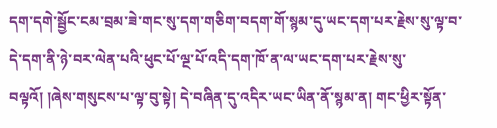དག་དགེ་སྦྱོང་ངམ་བྲམ་ཟེ་གང་སུ་དག་གཅིག་བདག་གོ་སྙམ་དུ་ཡང་དག་པར་རྗེས་སུ་ལྟ་བ་དེ་དག་ནི་ཉེ་བར་ལེན་པའི་ཕུང་པོ་ལྔ་པོ་འདི་དག་ཁོ་ན་ལ་ཡང་དག་པར་རྗེས་སུ་བལྟའོ། །ཞེས་གསུངས་པ་ལྟ་བུ་སྟེ། དེ་བཞིན་དུ་འདིར་ཡང་ཡིན་ནོ་སྙམ་ན། གང་ཕྱིར་སྟོན་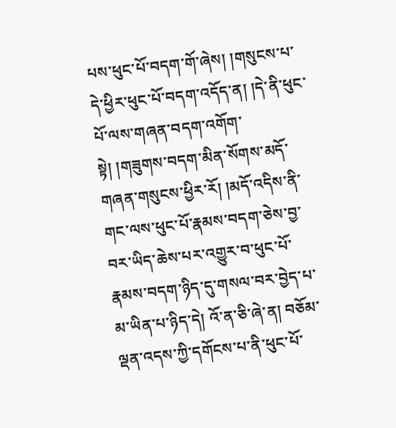པས་ཕུང་པོ་བདག་གོ་ཞེས། །གསུངས་པ་དེ་ཕྱིར་ཕུང་པོ་བདག་འདོད་ན། །དེ་ནི་ཕུང་པོ་ལས་གཞན་བདག་འགོག་སྟེ། །གཟུགས་བདག་མིན་སོགས་མདོ་གཞན་གསུངས་ཕྱིར་རོ། །མདོ་འདིས་ནི་གང་ལས་ཕུང་པོ་རྣམས་བདག་ཅེས་བྱ་བར་ཡིད་ཆེས་པར་འགྱུར་བ་ཕུང་པོ་རྣམས་བདག་ཉིད་དུ་གསལ་བར་བྱེད་པ་མ་ཡིན་པ་ཉིད་དེ། འོ་ན་ཅི་ཞེ་ན། བཅོམ་ལྡན་འདས་ཀྱི་དགོངས་པ་ནི་ཕུང་པོ་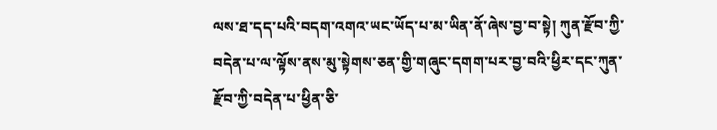ལས་ཐ་དད་པའི་བདག་འགའ་ཡང་ཡོད་པ་མ་ཡིན་ནོ་ཞེས་བྱ་བ་སྟེ། ཀུན་རྫོབ་ཀྱི་བདེན་པ་ལ་ལྟོས་ནས་མུ་སྟེགས་ཅན་གྱི་གཞུང་དགག་པར་བྱ་བའི་ཕྱིར་དང་ཀུན་རྫོབ་ཀྱི་བདེན་པ་ཕྱིན་ཅི་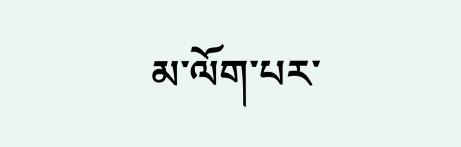མ་ལོག་པར་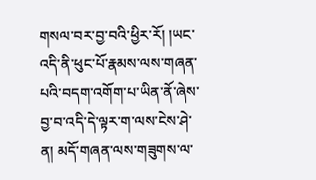གསལ་བར་བྱ་བའི་ཕྱིར་རོ། །ཡང་འདི་ནི་ཕུང་པོ་རྣམས་ལས་གཞན་པའི་བདག་འགོག་པ་ཡིན་ནོ་ཞེས་བྱ་བ་འདི་དེ་ལྟར་ག་ལས་ངེས་ཤེ་ན། མདོ་གཞན་ལས་གཟུགས་ལ་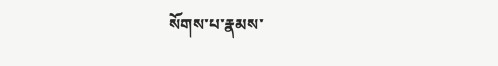སོགས་པ་རྣམས་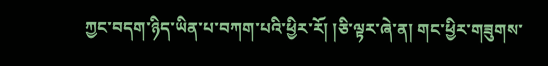ཀྱང་བདག་ཉིད་ཡིན་པ་བཀག་པའི་ཕྱིར་རོ། །ཅི་ལྟར་ཞེ་ན། གང་ཕྱིར་གཟུགས་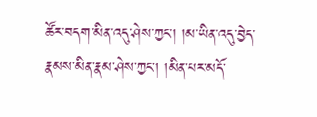ཚོར་བདག་མིན་འདུ་ཤེས་ཀྱང་། །མ་ཡིན་འདུ་བྱེད་རྣམས་མིན་རྣམ་ཤེས་ཀྱང་། །མིན་པར་མདོ་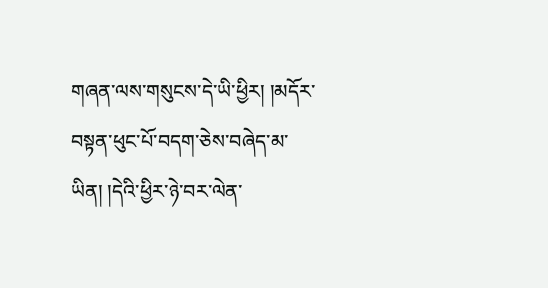གཞན་ལས་གསུངས་དེ་ཡི་ཕྱིར། །མདོར་བསྟན་ཕུང་པོ་བདག་ཅེས་བཞེད་མ་ཡིན། །དེའི་ཕྱིར་ཉེ་བར་ལེན་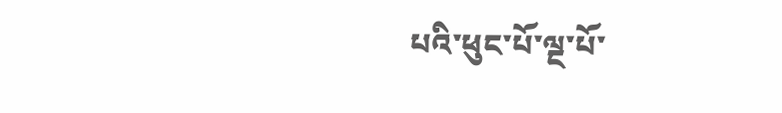པའི་ཕུང་པོ་ལྔ་པོ་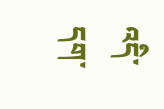འདི་དག་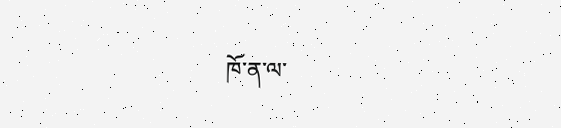ཁོ་ན་ལ་